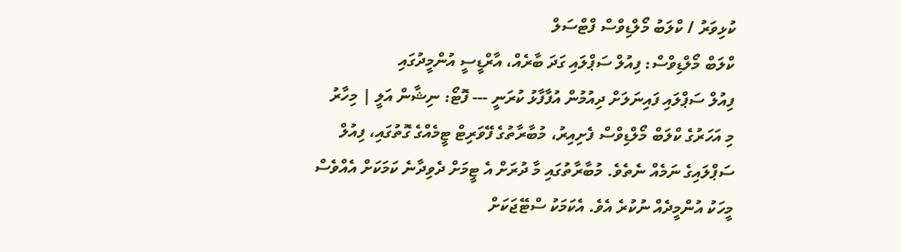ކުޅިވަރު / ކްލަބު މޯލްޑިވްސް ފްޓްސަލް
ކްލަބް މޯލްޑިވްސް: ފިއުލް ސަޕްލައި ގަދަ ބާރެއް، އާރްޑީސީ އުންމީދުގައި
ފިއުލް ސަޕްލައި ފައިނަލަށް ދިއުމުން އުފާފާޅު ކުރަނީ --- ފޮޓޯ: ނިޝާން އަލީ | މިހާރު
މި އަހަރުގެ ކްލަބް މޯލްޑިވްސް ފެށިއިރު، މުބާރާތުގެ ފޭވަރިޓް ޓީމެއްގެ ގޮތުގައި، ފިއުލް ސަޕްލައިގެ ނަމެއް ނެތެވެ. މުބާރާތުގައި މާ ދުރަށް އެ ޓީމަށް ދެވިދާނެ ކަމަކަށް އެއްވެސް މީހަކު އުންމީދެއް ނުކުރެ އެވެ. އެކަމަކު ސްޓޭޖަކަށް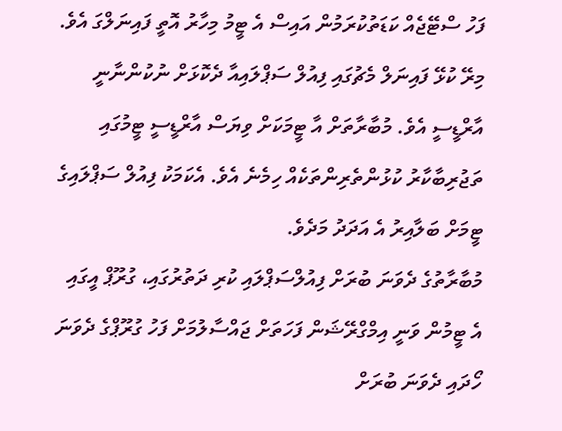ފަހު ސްޓޭޖެއް ކަޑަތުކުރަމުން އައިސް އެ ޓީމު މިހާރު އޮތީ ފައިނަލްގަ އެވެ. މިރޭ ކުޅޭ ފައިނަލް މެޗުގައި ފިއުލް ސަޕްލައިއާ ދެކޮޅަށް ނުކުންނާނީ އާރްޑީސީ އެވެ. މުބާރާތަށް އާ ޓީމަކަށް ވިޔަސް އާރްޑީސީ ޓީމުގައި ތަޖުރިބާކާރު ކުޅުންތެރިންތަކެއް ހިމެނެ އެވެ. އެކަމަކު ފިއުލް ސަޕްލައިގެ ޓީމަށް ބަލާއިރު އެ އަދަދު މަދެވެ.
މުބާރާތުގެ ދެވަނަ ބުރަށް ފިއުލްސަޕްލައި ކުރި ދަތުރުގައި، ގުރޫޕް އީގައި އެ ޓީމުން ވަނީ އިމްގްރޭޝަން ފަހަތަށް ޖައްސާލުމަށް ފަހު ގުރޫޕްގެ ދެވަނަ ހޯދައި ދެވަނަ ބުރަށް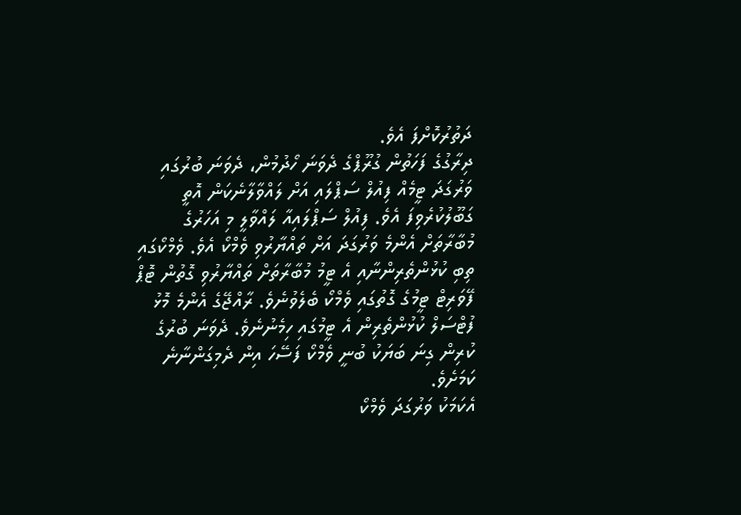ދަތުރުކޮށްފަ އެވެ.
ދިރާގުގެ ފަހަތުން ގުރޫޕްގެ ދެވަނަ ހޯދުމުން، ދެވަނަ ބުރުގައި ވަރުގަދަ ޓީމެއް ފިއުލް ސަޕްލައި އަށް ލައްވާލާނެކަން އޮތީ ގަބޫލުކުރެވިފަ އެވެ. ފިއުލް ސަޕްލައިއާ ލައްވާލީ މި އަހަރުގެ މުބާރާތަށް އެންމެ ވަރުގަދަ އަށް ތައްޔާރުވި ވެމްކޯ އެވެ. ވެމްކޯގައި ތިބި ކުޅުންތެރިންނާއި އެ ޓީމު މުބާރާތަށް ތައްޔާރުވި ގޮތުން ޓޮޕް ފޭވަރިޓް ޓީމުގެ ގޮތުގައި ވެމްކޯ ބެލެވުނެވެ. ރާއްޖޭގެ އެންމެ މޮޅު ފުޓްސަލް ކުޅުންތެރިން އެ ޓީމުގައި ހިމެނުނެވެ. ދެވަނަ ބުރުގެ ކުރިން ގިނަ ބަޔަކު ބުނީ ވެމްކޯ ފަސޭހަ އިން ދެމިގަންނާނެ ކަމަށެވެ.
އެކަމަކު ވަރުގަދަ ވެމްކޯ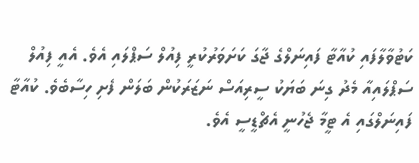ކަޓުވާލާފައި ކުއާޓާ ފައިނަލްގެ ޖާގަ ކަށަވަރުކުރީ ފިއުލް ސަޕްލައި އެވެ. އެއީ ފިއުލް ސަޕްލައިއާ މެދު ގިނަ ބަޔަކު ސީރިއަސް ނަޒަރަކުން ބަލަން ފެށި ހިސާބެވެ. ކުއާޓާ ފައިނަލްގައި އެ ޓީމާ ޖެހުނީ އެޗްޑީސީ އެވެ.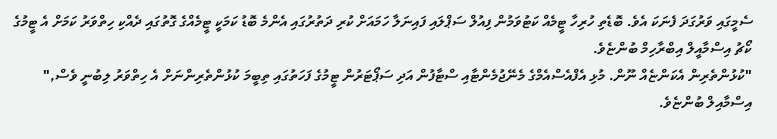ސެމީގައި ވަރުގަދަ ފެނަކަ އެވެ. ބޮޑެތި ހުރިހާ ޓީމެއް ކަޓުވަމުން ފިއުލް ސަޕްލައި ފައިނަލާ ހަމައަށް ކުރި ދަތުރުގައި އެންމެ ބޮޑު ކަމަކީ ޓީމެއްގެ ގޮތުގައި ދެއްކި ހިތްވަރު ކަމަށް އެ ޓީމުގެ ކޯޗު އިސްމާއީލް އިބްރާހިމް ބުންޏެވެ.
"ކުޅުންތެރިން އެކަންޏެއް ނޫން. މުޅި އެފްއެސްއެމްގެ މެނޭޖުމެންޓާއި ސްޓާފުން އަދި ސަޕޯޓަރުން ޓީމުގެ ފަހަތުގައި ތިބީމަ ކުޅުންތެރިންނަށް އެ ހިތްވަރު ލިބުނީ ވެސް," އިސްމާއިލް ބުންޏެވެ.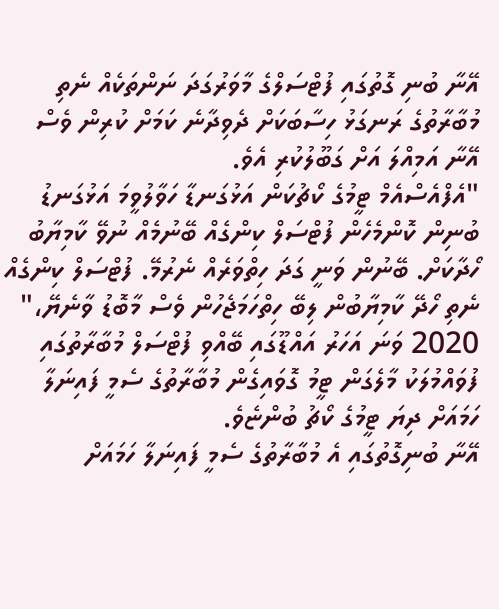އޭނާ ބުނި ގޮތުގައި ފުޓްސަލްގެ މާވަރުގަދަ ނަންތަކެއް ނެތި މުބާރާތުގެ ރަނގަޅު ހިސާބަކަށް ދެވިދާނެ ކަމަށް ކުރިން ވެސް އޭނާ އަމިއްލަ އަށް ގަބޫލުކުރި އެވެ.
"އެފްއެސްއެމް ޓީމުގެ ކޯޗުކަން އަޅުގަނޑާ ހަވާލުވީމަ އަޅުގަނޑު ބުނިން ކޮންމެހެން ފުޓްސަލް ކިންގެއް ބޭނުމެއް ނުވޭ ކާމިޔާބު ހޯދާކަށް. ބޭނުން ވަނީ ގަދަ ހިތްވަރެއް ނެރުމޭ. ފުޓްސަލް ކިންގެއް ނެތި ހޯދޭ ކާމިޔާބުން ލިބޭ ހިތްހަމަޖެހުން ވެސް މާބޮޑު ވާނެޔޭ،" 2020 ވަނަ އަހަރު އައްޑޫގައި ބޭއްވި ފުޓްސަލް މުބާރާތުގައި ފުވައްމުލަކު މާލެގަން ޓީމު ގޮވައިގެން މުބާރާތުގެ ސެމީ ފައިނަލާ ހަމައަށް ދިޔަ ޓީމުގެ ކޯޗު ބުންޏެވެ.
އޭނާ ބުނިގޮތުގައި އެ މުބާރާތުގެ ސެމީ ފައިނަލާ ހަމައަށް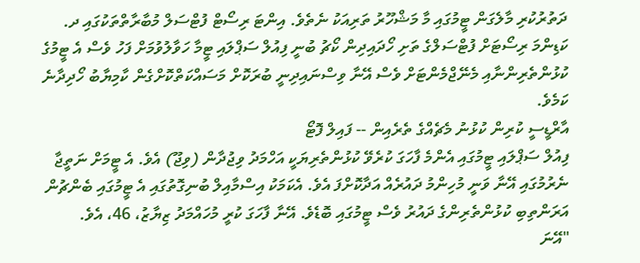ދަތުރުކުރި މާލެގަން ޓީމުގައި މާ މަޝްހޫރު ތަރިއަކު ނެތެވެ. އިންޓަ ރިސޯޓް ފުޓްސަލް މުބާރާތްތަކުގައި ދ. ކަޑިންމަ ރިސޯޓަށް ފުޓްސަލްގެ ތަށި ހޯދައިދިން ކޯޗު ބުނީ ފިއުލް ސަޕްލައި ޓީމާ ހަވާލުވުމަށް ފަހު ވެސް އެ ޓީމުގެ ކުޅުންތެރިންނާއި މެނޭޖްމެންޓަށް ވެސް އޭނާ ވިސްނައިދިނީ ބުރަކޮށް މަސައްކަތްކޮށްގެން ކާމިޔާބު ހޯދިދާނެ ކަމެވެ.
އާރްޑީސީ ކުރިން ކުޅުނު މެޗެއްގެ ތެރެއިން -- ފައިލް ފޮޓޯ
ފިއުލް ސަޕްލައި ޓީމުގައި އެންމެ ފާހަގަ ކުރެވޭ ކުޅުންތެރިޔަކީ އަހްމަދު ވިޖުދާން (ވިޖޫ) އެވެ. އެ ޓީމަށް ނަތީޖާ ނެރުމުގައި އޭނާ ވަނީ މުހިންމު ދައުރެއް އަދާކޮށްފަ އެވެ. އެކަމަކު އިސްމާއިލް ބުނިގޮތުގައި އެ ޓީމުގައި ބެންޗުން އަރަންތިބި ކުޅުންތެރިންގެ ދައުރު ވެސް ޓީމުގައި ބޮޑެވެ. އޭނާ ފާހަގަ ކުރީ މުހައްމަދު ޒިޔާޒު، 46، އެވެ.
"އޭނަ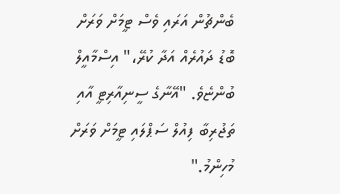ބެންޗުން އަރައި ވެސް ޓީމަށް ވަރަށް ބޮޑު ދައުރެއް އަދާ ކުރޭ،" އިސްމާއީލް ބުންޏެވެ. "އޭނާގެ ސީނިއާރިޓީ އާއި ތަޖުރިބާ ފިއުލް ސަޕްލައި ޓީމަށް ވަރަށް މުހިންމު."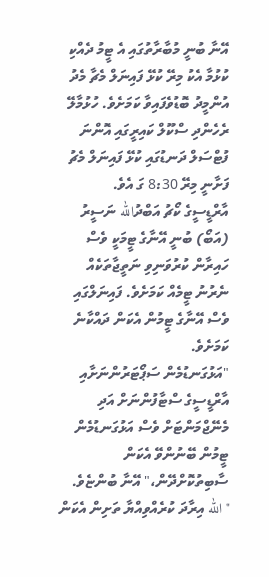އޭނާ ބުނީ މުބާރާތުގައި އެ ޓީމު ދެއްކި ކުޅުމާ އެކު މިރޭ ކުޅޭ ފައިނަލް މެޗާ މެދު އުންމީދު ބޮޑުވެފައިވާ ކަމަށެވެ. ހުޅުމާލޭ ރެހެންދި ސްކޫލް ކައިރީގައި އޮންނަ ފުޓްސަލް ދަނޑުގައި ކުޅޭ ފައިނަލް މެޗު ފަށާނީ މިރޭ 8:30 ގަ އެވެ.
އާރްޑީސީގެ ކޯޗު އަބްދުالله ނަސީރު (އަބޯ) ބުނީ އޭނާގެ ޓީމަކީ ވެސް ހައިރާން ކުރުވަނިވި ނަތީޖާތަކެއް ނެރުނު ޓީމެއް ކަމަށެވެ. ފައިނަލްގައި ވެސް އޭނާގެ ޓީމުން އެކަން ދައްކާނެ ކަމަށެވެ.
"އަޅުގަނޑުމެން ސަޕޯޓަރުންނަށާއި އާރްޑީސީގެ ސްޓާފުންނަށް އަދި މެނޭޖްމަންޓަށް ވެސް އަޅުގަނޑުމެން ޓީމުން ބޭނުންވޭ އެކަން ސާބިތުކޮށްދޭން،" އޭނާ ބުންޏެވެ. "الله އިރާދަ ކުރެއްވިއްޔާ ތަށިން އެކަން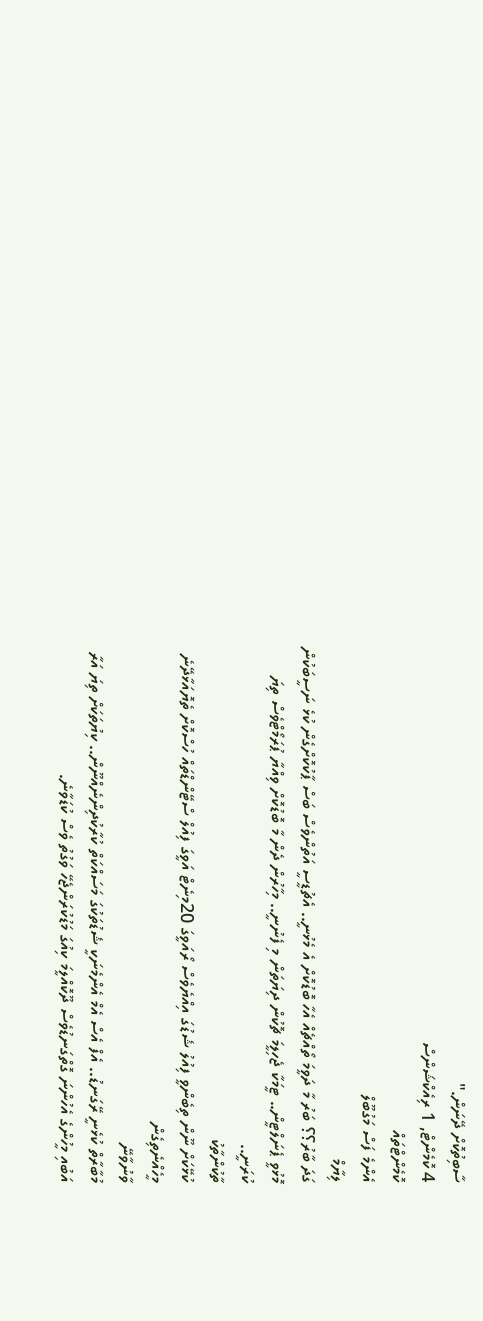ސާބިތުކޮށް ދޭނަން."
4 ކޮމެންޓް, 1 ރިއެކްޝަންސް
ކޮމެންޓްތައް
އެންމެ ފަސް މަގުބޫލް
ލިޔާމް
ގަދަ ބާރު؟؟ ބަރު މާ ދަވީމަ ތޯއްޗެއް އެހާ ބޮޑުކޮށް އެ މެޅުނީ.. އެޗުޑީސީ އަތުންވެސް ބަސް ޕާކުކޮށްގެން ކުޅެ ނަސީބަކުން މޮޅުވީ ޕެނަލްޓީން.. ޓީމަކާ ޖެހިލީމަ ޗޮކުން ދިޔަތަން މި ފެނުނީ.. މިހާރުން ދެން މާ ބޮޑުކޮށް ވިއްޔާ ޕުރަމޯޓްވެސް ތިޔަ ކުރަނީ..
ތާކުންތާކު
ކުޅޭކަށް ނޫން ތިބެންވީ ފިއުލު ޝެޑުގަ އިއްޔެވެސް ރޯއަވީގަ 20މިނެޓް އަވީގަ ފިއުލް ސްޓޭންޑްތައް ހުސްކޮށް ތެޔޮއަޅާދޭނެ މީހެއްނެތިގެން
ވާނުވާނޭ
މުބާރާތް ކުޅެނީ ރޭގަނޑު.. އެފް އެސް އެމް އެންމެނަކީ ޝެޑުތަކުގަ މަސައްކަތް ކުރާކުދިންނެއްނޫން.. ކިޔުތަކަށް ތިޔަ އަރާ އަބުއި މީހުންގެ އެހުންނަ ގޮތްގަނޑުވެސް ދޫކޮއްލީމަ ކިއުގަ މަޑުކުރަންޖެހޭ ވަގުތު ވެސް ކުޑަވާނެ.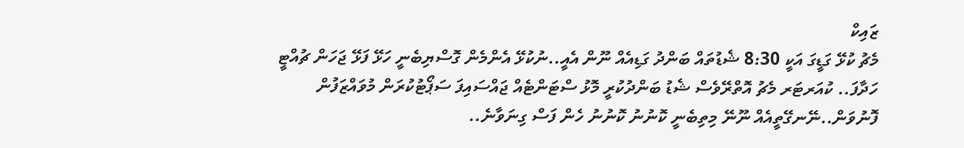ޒައިކް
މެޗު ކުޅޭ ގަޑީގަ އަކީ 8:30 ޝެޑުތައް ބަންދު ގަޑިއެއް ނޫން އެއީ..ނުކުޅޭ އެންމެން ގޮސްޔިބެނީ ހަޅޭ ފަޅޭ ޖަހަން ޗުއްޓީ ހަދާފަ.. ކުއަރޓަރ މެޗު އޮތްރޭވެސް ޝެޑު ބަންދުކުރީ މޮޅު ސްޓަންޓެއް ޖައްސައިފަ ސަޕޯޓުކުރަން މުވައްޒަފުން ފޮނުވަން..ނޭނގޭތީއެއް ނޫނޭ މިތިބެނީ ކޮނުނު ކޮނުނު ހެން ފަސް ގިނަވާނެ..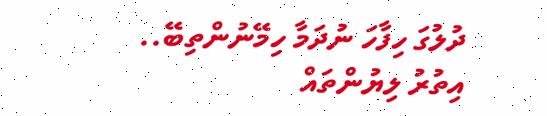ދުލުގަ ހިފާހަ ނުދަމާ ހިމޭނުންތިބޭ..
އިތުރު ލިޔުންތައް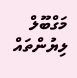މަގްބޫލް ލިޔުންތައް